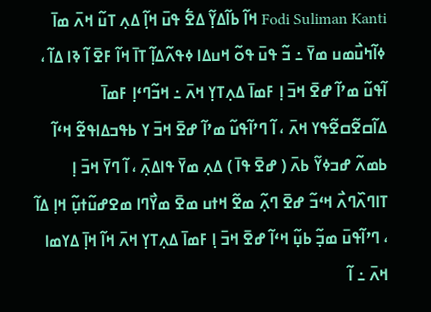Fodi Suliman Kanti ߞߊ߬ ߕߊ߬ߡߌ߲߬ ߡߐ߱ ߟߎ߫ ߞߊ߲߬ ߡߍ߲ ߠߎ߬ ߞߍ߫ ߘߊ߫ ߦߊ߬ߤߎ߯ߘߎ ߘߌ߫ ߸ ߏ߬ ߟߎ߫ ߟߋ߬ ߞߎߡߊ ߦߟߍ߬ߡߊ߲߬ ߠߊ߫ ߞߊ߬ ߓߐ߫ ߊ߬ ߢߊ ߡߊ߬ ، ߊ߬ߟߎ߬ ߘߴߊ߬ ߝߐ߫ ߞߏ߫ ߊ߲ ߓߘߊ߫ ߡߍ߲ߠߌ߲ ߞߍ߫ ߸ ߞߏ߬ߣߵߊ߲ ߓߘߊ߫ ߡߊ߬ߛߐ߬ߛߐ߬ߟߌ ߞߍ߫ ، ߊ߬ ߣߴߊ߬ߟߎ߬ ߘߴߊ߬ ߝߐ߫ ߞߏ߫ ߌ ߕߟߏߡߊߟߐ߬ ߞߵߊ߬ ߕߘߍ߬ ߝߏߦߌ߬ ߕߍ߫ ( ߝߐ߫ ߟߊ߫ ) ߡߍ߲ ߘߌ߫ ߟߊߡߍ߲߫ ، ߊ߬ ߣߌ߫ ߞߏ߫ ߊ߲ ߠߊߣߍ߰ߣߍ߯ ߞߵߏ߬ ߝߐ߫ ߣߍ߲߬ ߘߐ߬ ߞߙߎ ߘߐ߫ ߘߌ߯ߣߊ ߘߐߝߎ߬ߙߎ߲߬ ߞߊ߲ ߡߊ߬ ، ߣߴߊ߬ߟߎ߫ ߘߏ߲߬ ߕߎ߲߬ ߞߵߊ߬ ߝߐ߫ ߞߏ߫ ߊ߲ ߓߘߊ߫ ߡߍ߲ߠߌ߲ ߞߍ߫ ߞߊ߬ ߞߊ߲߫ ߡߌߘߊ ߞߍ߫ ߸ ߊ߬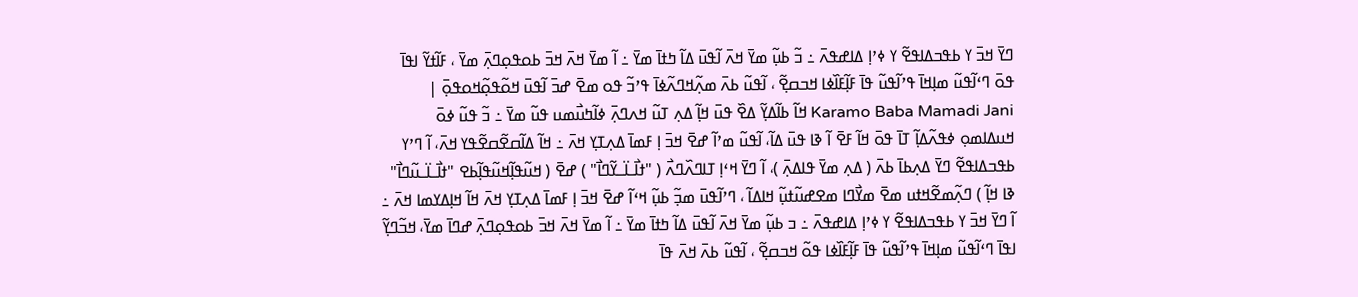ߣߌ߫ ߞߏ߫ ߌ ߕߟߏߡߊߟߐ߬ ߌ ߦߴߊ߲ ߡߊߝߟߍ߫ ߸ ߏ߬ ߕߎ߲߬ ߘߌ߫ ߞߍ߫ ߊ߬ߟߎ߫ ߡߊ߬ ߤߙߊ߫ ߘߌ߫ ߸ ߊ߬ ߘߌ߫ ߞߍ߫ ߞߏ߫ ߕߋߟߋ߲ߣߍ߲߫ ߘߌ߫ ، ߓߊ߬ߙߌ߬ ߊߟߊ߫ ߟߋ߫ ߣߵߊ߬ߟߎ߬ ߘߊ߲ߞߊ߫ ߟߴߊ߬ߟߎ߬ ߟߊ߫ ߓߊ߲߬ߓߊ߰ߦߊ ߞߏߛߐ߲߬ ، ߊ߬ߟߎ߬ ߕߍ߫ ߘߍ߲߬ߞߣߍ߬ߦߊ߫ ߟߴߏ߬ ߟߋ ߘߐ߫ ߝߏ߫ ߊ߬ߟߎ߫ ߞߋ߬ߟߋ߲߬ߞߋߟߋ߲߫ |
Karamo Baba Mamadi Jani ߞߊ߬ ߕߊ߬ߡߌ߲߬ ߡߐ߰ ߟߎ߫ ߞߊ߲߬ ߡߍ߲ ߠߎ߬ ߞߍߣߍ߲߫ ߦߊ߬ߤߎ߯ߘߎ ߟߎ߬ ߘߌ߫ ߸ ߏ߬ ߟߎ߬ ߦߋ߫ ߞߎߡߊߘߋ߲ ߦߟߍ߬ߡߊ߲߬ ߠߊ߫ ߟߋ߫ ߞߊ߬ ߓߐ߫ ߊ߬ ߢߊ ߟߎ߫ ߡߊ߬، ߊ߬ߟߎ߬ ߘߴߊ߬ ߝߐ߫ ߞߏ߫ ߊ߲ ߓߘߊ߫ ߡߍ߲ߠߌ߲ ߞߍ߫ ߸ ߞߊ߬ ߡߊ߬ߛߐ߬ߛߐ߬ߟߌ ߞߍ߫، ߊ߬ ߣߴߌ ߕߟߏߡߊߟߐ߬ ߣߌ߫ ߡߍ߲ߕߊ߫ ߕߍ߫ ( ߡߍ߲ ߘߌ߫ ߟߊߡߍ߲߫ )، ߊ߬ ߣߌ߫ ߞߵߊ߲ ߠߊߣߍ߰ߣߍ߯ ( "ߙߊ߯ߺߊ߳ߺߌ߬ߣߊ߯" ) ߝߐ߫ ( ߞߎ߬ߟߊ߲߬ߞߎ߬ߟߊ߲߬ߕߐ "ߙߊ߯ߺߊ߳ߺߎ߬ߣߊ߯" ߢߊ ߞߊ߲߬ ) ߣߍ߲߬ߘߐ߬ߞߙߎ ߘߐ߫ ߘߌ߯ߣߊ ߘߐߝߎ߬ߙߎ߲߬ ߞߊߡߊ߬ ، ߣߴߊ߬ߟߎ߫ ߘߏ߲߬ ߕߎ߲߬ ߞߵߊ߬ ߝߐ߫ ߞߏ߫ ߊ߲ ߓߘߊ߫ ߡߍ߲ߠߌ߲ ߞߍ߫ ߞߊ߬ ߞߊ߲ߡߌߘߊ ߞߍ߫ ߸ ߊ߬ ߣߌ߫ ߞߏ߫ ߌ ߕߟߏߡߊߟߐ߬ ߌ ߦߴߊ߲ ߡߊߝߟߍ߫ ߸ ߏ ߕߎ߲߬ ߘߌ߫ ߞߍ߫ ߊ߬ߟߎ߫ ߡߊ߬ ߤߙߊ߫ ߘߌ߫ ߸ ߊ߬ ߘߌ߫ ߞߍ߫ ߞߏ߫ ߕߋߟߋ߲ߣߍ߲߫ ߝߣߊ߫ ߘߌ߫، ߞߏ߬ߣߌ߲߬ ߊߟߊ߫ ߣߵߊ߬ߟߎ߬ ߘߊ߲ߞߊ߫ ߟߴߊ߬ߟߎ߬ ߟߊ߫ ߓߊ߲߬ߓߊ߰ߦߊ ߟߋ߬ ߞߏߛߐ߲߬ ، ߊ߬ߟߎ߬ ߕߍ߫ ߞߍ߫ ߟߊ߫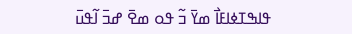ߟߊߒߠߦߊߓߊ߯ ߘߌ߫ ߏ߬ ߟߋ ߘߐ߫ ߝߏ߫ ߊ߬ߟߎ߫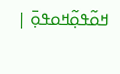ߞߋ߬ߟߋ߲߬ߞߋߟߋ߲߫ |